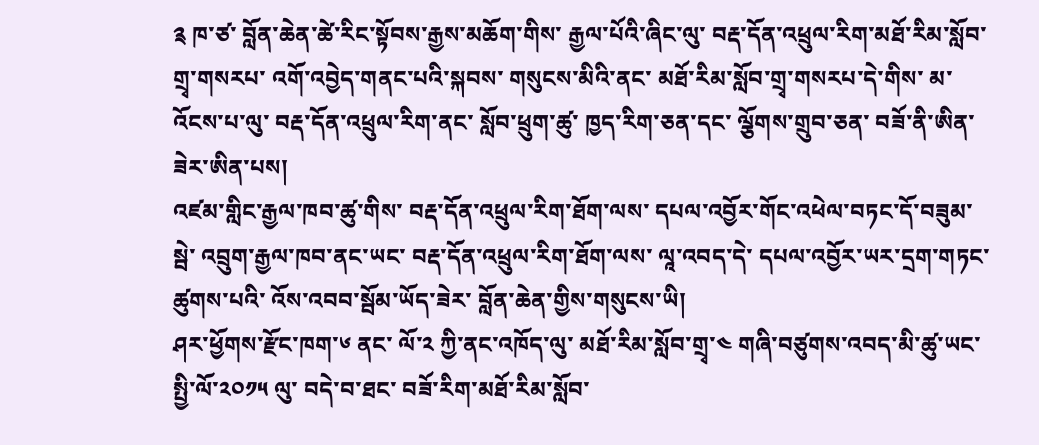༉ ཁ་ཙ་ བློན་ཆེན་ཚེ་རིང་སྟོབས་རྒྱས་མཆོག་གིས་ རྒྱལ་པོའི་ཞིང་ལུ་ བརྡ་དོན་འཕྲུལ་རིག་མཐོ་རིམ་སློབ་གྲྭ་གསརཔ་ འགོ་འབྱེད་གནང་པའི་སྐབས་ གསུངས་མིའི་ནང་ མཐོ་རིམ་སློབ་གྲྭ་གསརཔ་དེ་གིས་ མ་འོངས་པ་ལུ་ བརྡ་དོན་འཕྲུལ་རིག་ནང་ སློབ་ཕྲུག་ཚུ་ ཁྱད་རིག་ཅན་དང་ ལྕོགས་གྲུབ་ཅན་ བཟོ་ནི་ཨིན་ཟེར་ཨིན་པས།
འཛམ་གླིང་རྒྱལ་ཁབ་ཚུ་གིས་ བརྡ་དོན་འཕྲུལ་རིག་ཐོག་ལས་ དཔལ་འབྱོར་གོང་འཕེལ་བཏང་དོ་བཟུམ་སྦེ་ འབྲུག་རྒྱལ་ཁབ་ནང་ཡང་ བརྡ་དོན་འཕྲུལ་རིག་ཐོག་ལས་ ལཱ་འབད་དེ་ དཔལ་འབྱོར་ཡར་དྲག་གཏང་ཚུགས་པའི་ འོས་འབབ་སྦོམ་ཡོད་ཟེར་ བློན་ཆེན་གྱིས་གསུངས་ཡི།
ཤར་ཕྱོགས་རྫོང་ཁག་༦ ནང་ ལོ་༢ ཀྱི་ནང་འཁོད་ལུ་ མཐོ་རིམ་སློབ་གྲྭ་༤ གཞི་བཙུགས་འབད་མི་ཚུ་ཡང་ སྤྱི་ལོ་༢༠༡༥ ལུ་ བདེ་བ་ཐང་ བཟོ་རིག་མཐོ་རིམ་སློབ་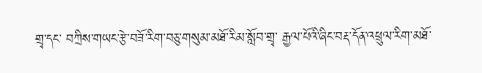གྲྭ་དང་ བཀྲིས་གཡང་རྩེ་བཟོ་རིག་བཅུ་གསུམ་མཐོ་རིམ་སློབ་གྲྭ་ རྒྱལ་པོའི་ཞིང་བརྡ་དོན་འཕྲུལ་རིག་མཐོ་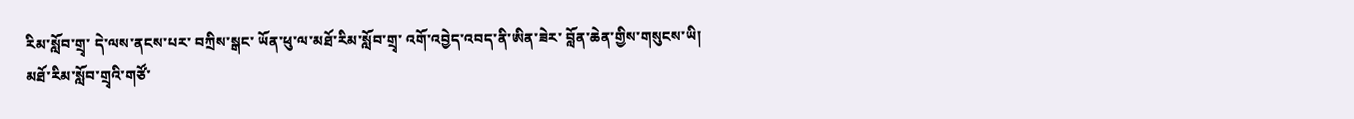རིམ་སློབ་གྲྭ་ དེ་ལས་ནངས་པར་ བཀྲིས་སྒང་ ཡོན་ཕུ་ལ་མཐོ་རིམ་སློབ་གྲྭ་ འགོ་འབྱེད་འབད་ནི་ཨིན་ཟེར་ བློན་ཆེན་གྱིས་གསུངས་ཡི།
མཐོ་རིམ་སློབ་གྲྭའི་གཙོ་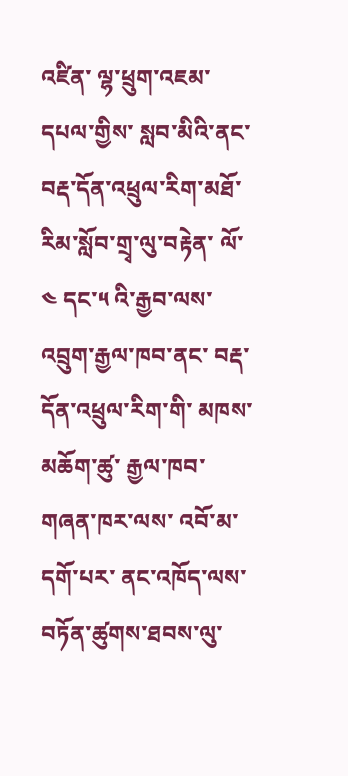འཛིན་ ལྷ་ཕྲུག་འཇམ་དཔལ་གྱིས་ སླབ་མིའི་ནང་ བརྡ་དོན་འཕྲུལ་རིག་མཐོ་རིམ་སློབ་གྲྭ་ལུ་བརྟེན་ ལོ་༤ དང་༥ འི་རྒྱབ་ལས་ འབྲུག་རྒྱལ་ཁབ་ནང་ བརྡ་དོན་འཕྲུལ་རིག་གི་ མཁས་མཆོག་ཚུ་ རྒྱལ་ཁབ་གཞན་ཁར་ལས་ འབོ་མ་དགོ་པར་ ནང་འཁོད་ལས་ བཏོན་ཚུགས་ཐབས་ལུ་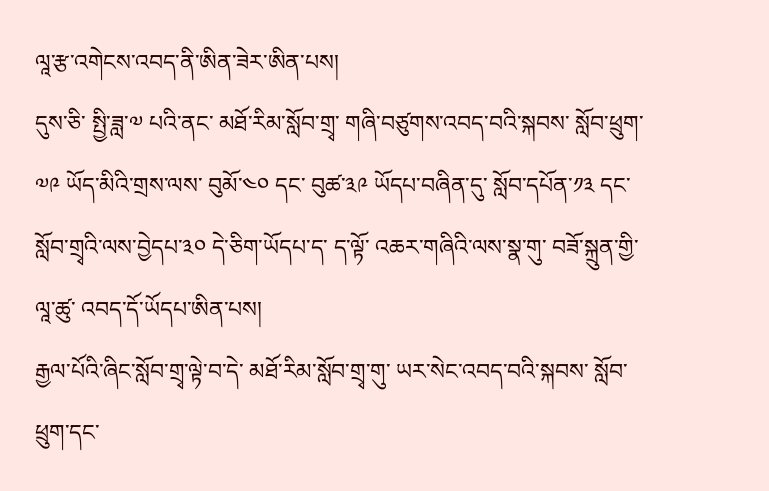ལཱ་རྩ་འགེངས་འབད་ནི་ཨིན་ཟེར་ཨིན་པས།
དུས་ཅི་ སྤྱི་ཟླ་༧ པའི་ནང་ མཐོ་རིམ་སློབ་གྲྭ་ གཞི་བཙུགས་འབད་བའི་སྐབས་ སློབ་ཕྲུག་༧༩ ཡོད་མིའི་གྲས་ལས་ བུམོ་༤༠ དང་ བུཚ་༣༩ ཡོདཔ་བཞིན་དུ་ སློབ་དཔོན་༡༣ དང་ སློབ་གྲྭའི་ལས་བྱེདཔ་༣༠ དེ་ཅིག་ཡོདཔ་ད་ ད་ལྟོ་ འཆར་གཞིའི་ལས་སྣ་གུ་ བཟོ་སྐྲུན་གྱི་ལཱ་ཚུ་ འབད་དོ་ཡོདཔ་ཨིན་པས།
རྒྱལ་པོའི་ཞིང་སློབ་གྲྭ་ལྟེ་བ་དེ་ མཐོ་རིམ་སློབ་གྲྭ་གུ་ ཡར་སེང་འབད་བའི་སྐབས་ སློབ་ཕྲུག་དང་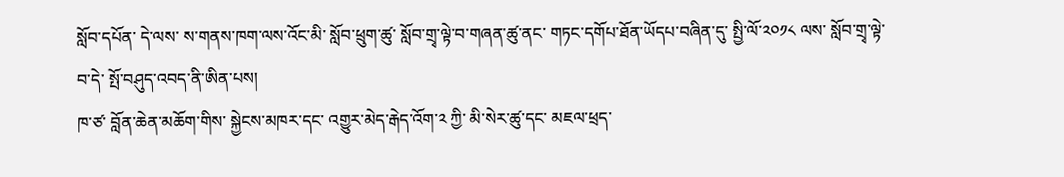སློབ་དཔོན་ དེ་ལས་ ས་གནས་ཁག་ལས་འོང་མི་ སློབ་ཕྲུག་ཚུ་ སློབ་གྲྭ་ལྟེ་བ་གཞན་ཚུ་ནང་ གཏང་དགོཔ་ཐོན་ཡོདཔ་བཞིན་དུ་ སྤྱི་ལོ་༢༠༡༨ ལས་ སློབ་གྲྭ་ལྟེ་བ་དེ་ སྤོ་བཤུད་འབད་ནི་ཨིན་པས།
ཁ་ཙ་ བློན་ཆེན་མཆོག་གིས་ སྐྱེངས་མཁར་དང་ འགྱུར་མེད་རྒེད་འོག་༢ ཀྱི་ མི་སེར་ཚུ་དང་ མཇལ་ཕྲད་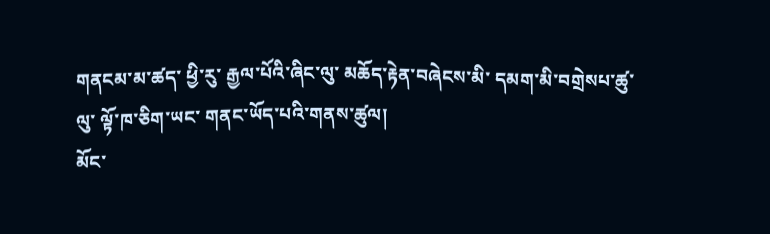གནངམ་མ་ཚད་ ཕྱི་རུ་ རྒྱལ་པོའི་ཞིང་ལུ་ མཆོད་རྟེན་བཞེངས་མི་ དམག་མི་བགྲེསཔ་ཚུ་ལུ་ ལྟོ་ཁ་ཅིག་ཡང་ གནང་ཡོད་པའི་གནས་ཚུལ།
མོང་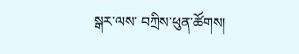སྒར་ལས་ བཀྲིས་ཕུན་ཚོགས།